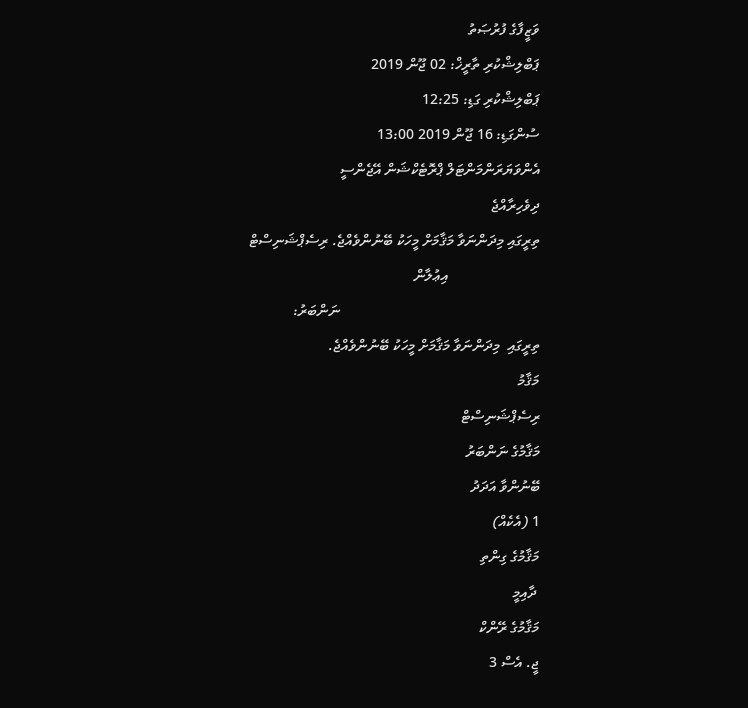ވަޒީފާގެ ފުރުޞަތު
ޕަބްލިޝްކުރި ތާރީޚް: 02 ޖޫން 2019
ޕަބްލިޝްކުރި ގަޑި: 12:25
ސުންގަޑި: 16 ޖޫން 2019 13:00
އެންވަޔަރަންމަންޓަލް ޕްރޮޓެކްޝަން އޭޖެންސީ
ދިވެހިރާއްޖެ
ތިރީގައި މިދަންނަވާ މަޤާމަށް މީހަކު ބޭނުންވެއްޖެ. ރިސެޕްޝަނިސްޓް
                         އިޢުލާން
                                                       ނަންބަރު:
ތިރީގައި  މިދަންނަވާ މަޤާމަށް މީހަކު ބޭނުންވެއްޖެ.
މަޤާމު
ރިސެޕްޝަނިސްޓް
މަޤާމުގެ ނަންބަރު
ބޭނުންވާ އަދަދު
1 (އެކެއް)
މަޤާމުގެ ގިންތި
 ދާއިމީ
މަޤާމުގެ ރޭންކް
ޖީ. އެސް 3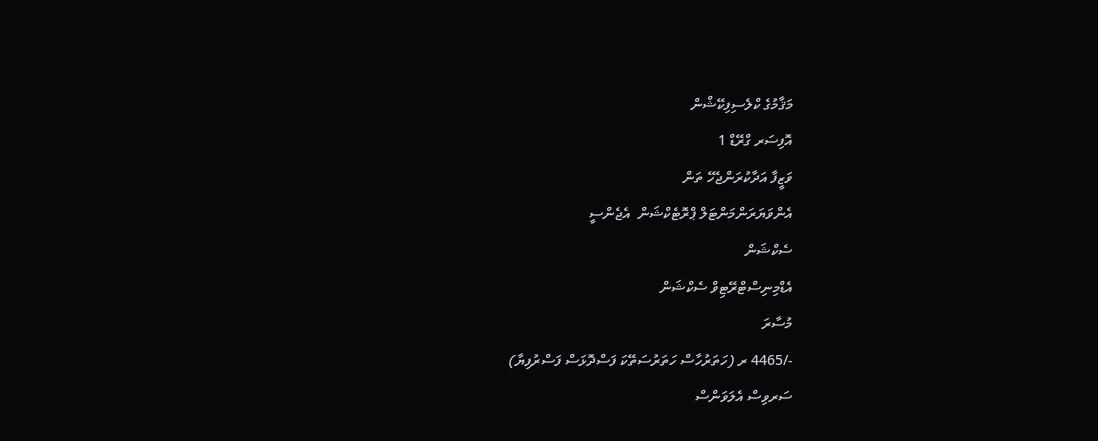މަޤާމުގެ ކްލެސިފިކޭޝްން
އޮފިސަރ ގްރޭޑް 1
ވަޒީފާ އަދާކުރަންޖެހޭ ތަން
އެންވަޔަރަންމަންޓަލް ޕްރޮޓެކްޝަން  އެޖެންސީ
ސެކްޝަން
އެޑްމިނިސްޓްރޭޓިވް ސެކްޝަން
މުސާރަ
-/4465 ރ (ހަތަރުހާސް ހަތަރުސަތޭކަ ފަސްދޮޅަސް ފަސްރުފިޔާ)
ސަރވިސް އެލަވަންސް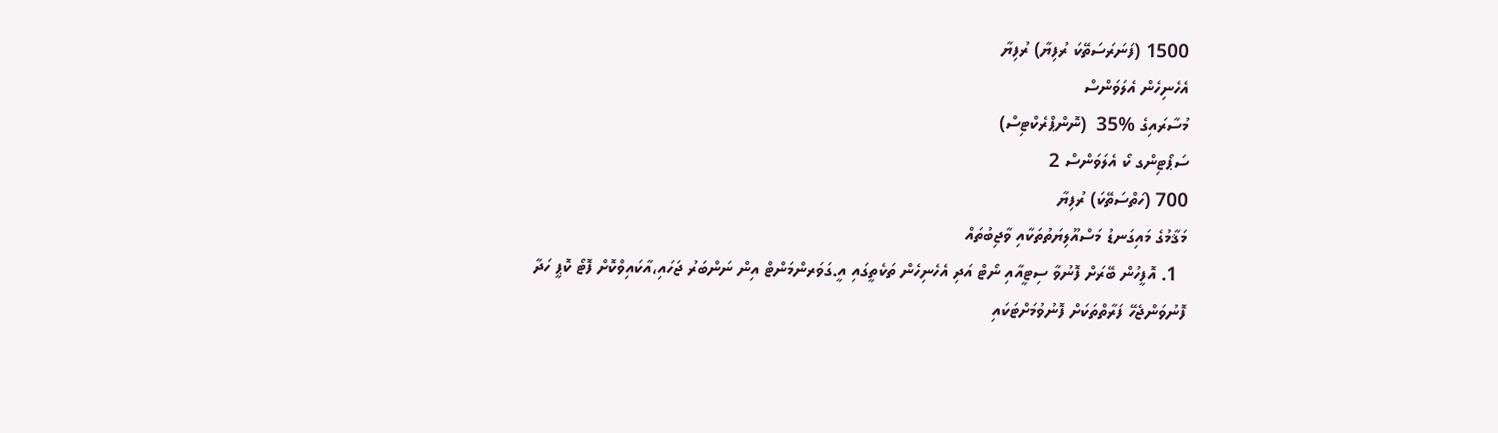1500 (ފަނަރަސަތޭކަ ރުފިޔާ) ރުފިޔާ
އެހެނިހެން އެލަވަންސް
މުސާރައިގެ %35  (ނޮންޕްރެކްޓިސް)
ސަޕޯޓިންގ ކޯ އެލަވަންސް 2
700 (ހަތްސަތޭކަ) ރުފިޔާ
މަޤާމުގެ މައިގަނޑު މަސްއޫލިޔަތުތަކާއި ވާޖިބުތައް
  1. އޮފީހުން ބޭރަށް ފޮނުވާ ސިޓީއާއި ނޯޓް އަދި އެހެނިހެން ތަކެތީގައި އީ.ގަވަރންމަންޓް އިން ނަންބަރު ޖަހައި،އާކައިވްކޮށް ފޮޓޯ ކޮޕީ ހަދާ ފޮނުވަންޖެހޭ ފަރާތްތަކަށް ފޮނުވުމަށްޓަކައި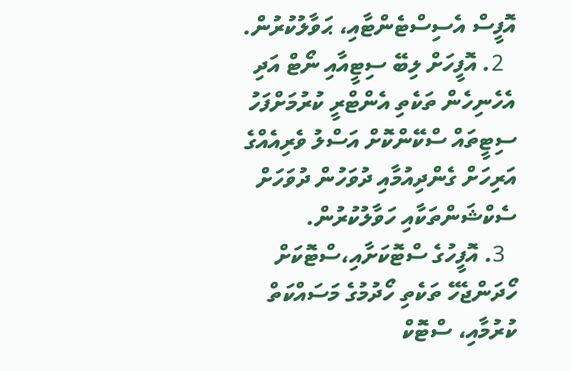އޮފީސް އެސިސްޓެންޓާއި، ޙަވާލުކުރުން.
  2. އޮފީހަށް ލިބޭ ސިޓީއާއި ނޯޓް އަދި އެހެނިހެން ތަކެތި އެންޓްރީ ކުރުމަށްފަހު ސިޓީތައް ސްކޭންކޮށް އަސްލު ވެރިއެއްގެ އަރިހަށް ގެންދިއުމާއި ދުވަހުން ދުވަހަށް ސެކްޝަންތަކާއި ހަވާލުކުރުން.
  3. އޮފީހުގެ ސްޓޮކަށާއި،ސްޓޮކަށް ހޯދަންޖެހޭ ތަކެތި ހޯދުމުގެ މަސައްކަތް ކުރުމާއި، ސްޓޮކް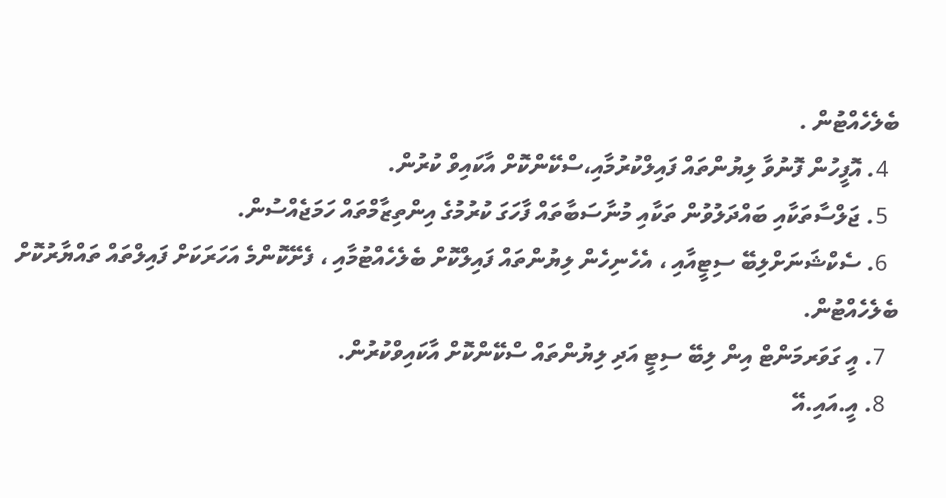ބެލެހެއްޓުން .
  4. އޮފީހުން ފޮނުވާ ލިޔުންތައް ފައިލްކުރުމާއި،ސްކޭންކޮށް އާކައިވް ކުރުން.
  5. ޖަލްސާތަކާއި ބައްދަލުވުން ތަކާއި މުނާސަބާތައް ފާހަގަ ކުރުމުގެ އިންތިޒާމްތައް ހަމަޖެއްސުން.
  6. ސެކްޝަނަށްލިބޭ ސިޓީއާއި ، އެހެނިހެން ލިޔުންތައް ފައިލްކޮށް ބެލެހެއްޓުމާއި ، ފެށޭކޮންމެ އަހަރަކަށް ފައިލްތައް ތައްޔާރުކޮށް ބެލެހެއްޓުން.
  7. އީ ގަވަރމަންޓް އިން ލިބޭ ސިޓީ އަދި ލިޔުންތައް ސްކޭންކޮށް އާކައިވްކުރުން.
  8. އީ.އައި.އޭ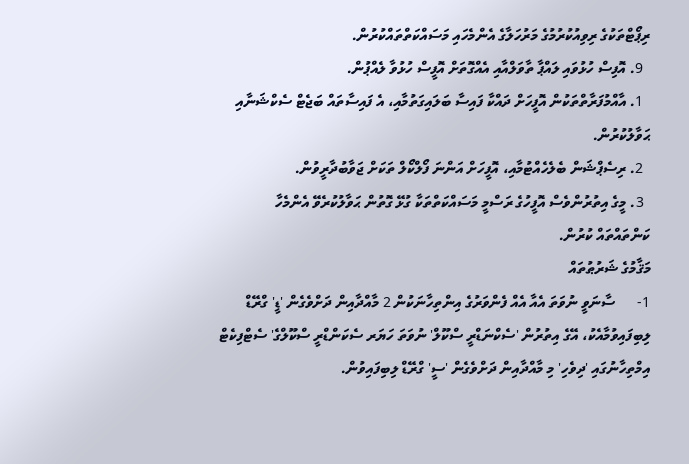ރިޕޯޓްތަކުގެ ރިވިއުކުރުމުގެ މަރުހަލާގެ އެންމެހައި މަސައްކަތްތައްކުރުން.
  9. އޮފިސް ހުޅުވައި ލައްޕާ ތާވަލްއާއި އެއްގޮތަށް އޮފީސް ހުޅުވާ ލެއްޕުން.
  1. އާއްމުފަރާތްތަކުން އޮފީހަށް ދައްކާ ފައިސާ ބަލައިގަތުމާއި، އެ ފައިސާތައް ބަޖެޓް ސެކްޝަނާއި ޙަވާލުކުރުން.
  2. ރިސެޕްޝަން ބެލެހެއްޓުމާއި، އޮފީހަށް އަންނަ ފޯލްކޯލް ތަކަށް ޖަވާބުދާރީވުން.
  3. މީގެ އިތުރުންވެސް އޮފީހުގެ ރަސްމީ މަސައްކަތްތަކާ ގުޅޭ ގޮތުން ޙަވާލުކުރެވޭ އެންމެހާ ކަންތައްތައް ކުރުން.
މަޤާމުގެ ޝަރުޠުތައް
1-      ސާނަވީ ނުވަތަ އެއާ އެއް ފެންވަރުގެ އިންތިހާނަކުން 2 މާއްދާއިން ދަށްވެގެން 'ޑީ' ގްރޭޑް ލިބިފައިވުމާއެކު، އޭގެ އިތުރުން 'ސެކްނަޑްރީ ސްކޫލް' ނުވަތަ ހަޔަރ ސެކަންޑްރީ ސްކޫލްގެ' ސެޓްފިކެޓް އިމްތިހާނުގައި 'ދިވެހި' މި މާއްދާއިން ދަށްވެގެން 'ސީ' ގްރޭޑް ލިބިފައިވުން.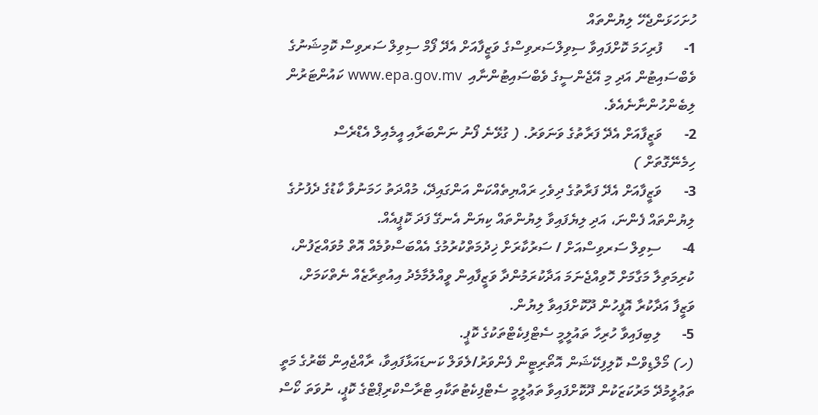ހުށަހަޅަންޖެހޭ ލިޔުންތައް
1-      ފުރިހަމަ ކޮށްފައިވާ ސިވިލްސަރވިސްގެ ވަޒީފާއަށް އެދޭ ފޯމް ސިވިލް ސަރވިސް ކޮމިޝަނުގެ ވެބްސައިޓުން އަދި މި އޭޖެންސީގެ ވެބްސައިޓުންނާއި  www.epa.gov.mv ކައުންޓަރުން ލިބެންހުންނާނެއެވެ.
2-      ވަޒީފާއަށް އެދޭ ފަރާތުގެ ވަނަވަރު. ( ގުޅޭނެ ފޯނު ނަންބަރާއި އީމެއިލް އެޑްރެސް ހިމެނޭގޮތަށް )
3-      ވަޒީފާއަށް އެދޭ ފަރާތުގެ ދިވެހި ރައްޔިތެއްކަން އަންގައިދޭ، މުއްދަތު ހަމަނުވާ ކާޑުގެ ދެފުށުގެ ލިޔުންތައް ފެންނަ، އަދި ލިޔެފައިވާ ލިޔުންތައް ކިޔަން އެނގޭ ފަދަ ކޮޕީއެއް.
4-      ސިވިލް ސަރވިސްއަށް / ސަރުކާރަށް ޚިދުމަތްކުރުމުގެ އެއްބަސްވުމެއް އޮތް މުވައްޒަފުން، ކުރިމަތިލާ މަގާމަށް ހޮވިއްޖެނަމަ އަދާކުރަމުންދާ ވަޒީފާއިން ވީއްލުމާމެދު އިއުތިރާޒެއް ނެތްކަމަށް، ވަޒީފާ އަދާކުރާ އޮފީހުން ދޫކޮށްފައިވާ ލިޔުން.
5-      ލިބިފައިވާ ހުރިހާ ތައުލީމީ ސެޓްފިކެޓްތަކުގެ ކޮޕީ.
(ހ) މޯލްޑިވްސް ކޮލިފިކޭޝަން އޮތޯރިޓީން ފެންވަރު/ލެވަލް ކަނޑައަޅާފައިވާ، ރާއްޖެއިން ބޭރުގެ މަތީ ތަޢުލީމުދޭ މަރުކަޒަކުން ދޫކޮށްފައިވާ ތަޢުލީމީ ސެޓްފިކެޓުތަކާއި ޓްރާސްކްރިޕްޓްގެ ކޮޕީ، ނުވަތަ ކޯސް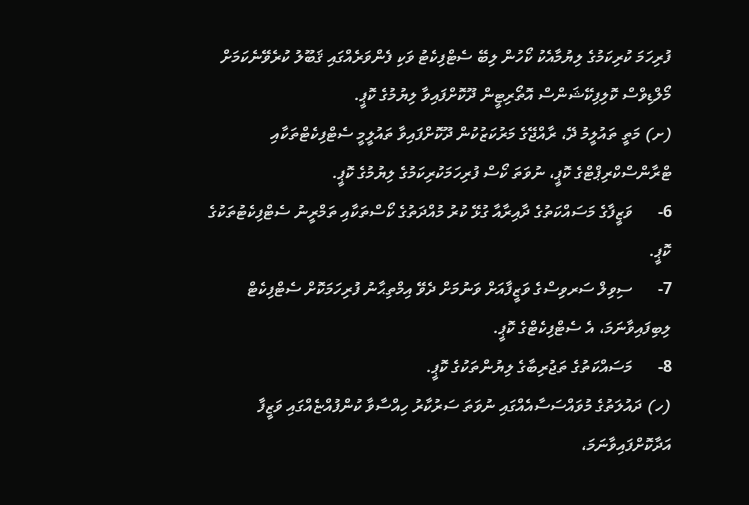ފުރިހަމަ ކުރިކަމުގެ ލިޔުމާއެކު ކޯހުން ލިބޭ ސެޓްފިކެޓު ވަކި ފެންވަރެއްގައި ޤަބޫލު ކުރެވޭނެކަމަށް މޯލްޑިވްސް ކޮލިފިކޭޝަންސް އޮތޯރިޓީން ދޫކޮށްފައިވާ ލިޔުމުގެ ކޮޕީ.
(ށ) މަތީ ތައުލީމު ދޭ، ރާއްޖޭގެ މަރުކަޒުކުން ދޫކޮށްފައިވާ ތައުލީމީ ސެޓްފިކެޓްތަކާއި ޓްރާންސްކްރިޕްޓްގެ ކޮޕީ، ނުވަތަ ކޯސް ފުރިހަމަކުރިކަމުގެ ލިޔުމުގެ ކޮޕީ.
6-      ވަޒީފާގެ މަސައްކަތުގެ ދާއިރާއާ ގުޅޭ ކުރު މުއްދަތުގެ ކޯސްތަކާއި ތަމްރީނު ސެޓްފިކެޓުތަކުގެ ކޮޕީ.
7-      ސިވިލް ސަރވިސްގެ ވަޒީފާއަށް ވަނުމަށް ދެވޭ އިމްތިޙާނު ފުރިހަމަކޮށް ސެޓްފިކެޓް ލިބިފައިވާނަމަ، އެ ސެޓްފިކެޓްގެ ކޮޕީ.
8-      މަސައްކަތުގެ ތަޖުރިބާގެ ލިޔުންތަކުގެ ކޮޕީ.
(ހ) ދައުލަތުގެ މުވައްސަސާއެއްގައި ނުވަތަ ސަރުކާރު ހިއްސާވާ ކުންފުއްޏެއްގައި ވަޒީފާ އަދާކޮށްފައިވާނަމަ،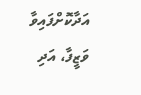އަދާކޮށްފައިވާ ވަޒީފާ، އަދި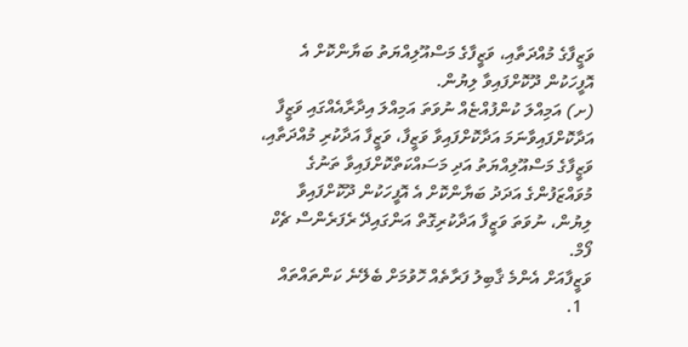ވަޒީފާގެ މުއްދަތާއި، ވަޒީފާގެ މަސްއޫލިއްޔަތު ބަޔާންކޮށް އެ އޮފީހަކުން ދޫކޮށްފައިވާ ލިޔުން.
(ށ) އަމިއްލަ ކުންފުއްޏެއް ނުވަތަ އަމިއްލަ އިދާރާއެއްގައި ވަޒީފާ އަދާކޮށްފައިވާނަމަ އަދާކޮށްފައިވާ ވަޒީފާ، ވަޒީފާ އަދާކުރި މުއްދަތާއި، ވަޒީފާގެ މަސްއޫލިއްޔަތު އަދި މަސައްކަތްކޮށްފައިވާ ތަނުގެ މުވައްޒަފުންގެ އަދަދު ބަޔާންކޮށް އެ އޮފީހަކުން ދޫކޮށްފައިވާ ލިޔުން، ނުވަތަ ވަޒީފާ އަދާކުރިގޮތް އަންގައިދޭ ރެފަރެންސް ޗެކް ފޯމް.
ވަޒީފާއަށް އެންމެ ޤާބިލު ފަރާތެއް ހޮވުމަށް ބެލޭނެ ކަންތައްތައް
  1.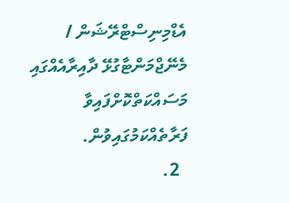އެޑްމިނިސްޓްރޭޝަން / މެނޭޖްމަންޓާގުޅޭ ދާއިރާއެއްގައި މަސައްކަތްކޮށްފައިވާ ފަރާތެއްކަމުގައިވުން.
  2.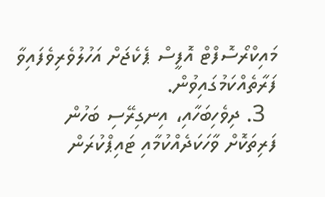މައިކްރޯސޮފްޓް އޮފީސް ޕެކެޖަށް އަހުލުވެރިވެފައިވާ ފަރާތެއްކަމުގައިވުން.
  3. ދިވެހިބަހާއި، އިނގިރޭސި ބަހުން ފަރިތަކޮށް ވާހަކަދެއްކުމާއި ޓައިޕްކުރަން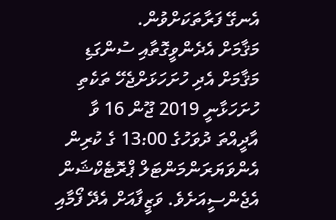އެނގޭ ފަރާތަކަށްވުން.
މަޤާމަށް އެދެންވީގޮތާއި ސުންގަޑި
މަޤާމަށް އެދި ހުށަހަޅަށްޖެހޭ ތަކެތި ހުށަހަޅާނީ 2019 ޖޫން 16 ވާ އާދީއްތަ ދުވަހުގެ 13:00 ގެ ކުރިން  އެންވަޔަރަންމަންޓަލް ޕްރޮޓެކްޝަން އެޖެންސީއަށެވެ. ވަޒީފާއަށް އެދޭ ފޯމާއި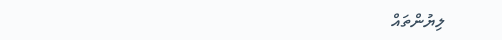ލިޔުންތައް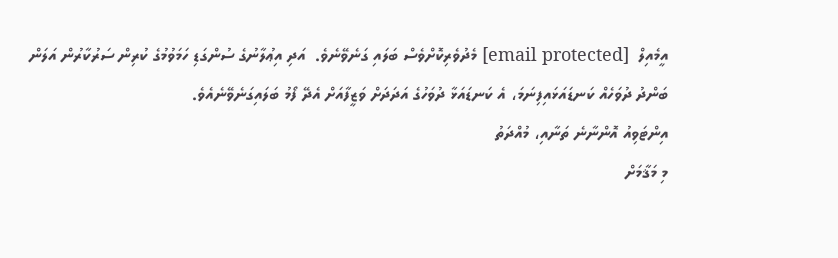އީމެއިލް  [email protected] މެދުވެރިކޮށްވެސް ބަލައި ގަނެވޭނެވެ.  އަދި އިޢުލާނުގެ ސުންގަޑި ހަމަވުމުގެ ކުރިން ސަރުކާރުން އަލަން ބަންދު ދުވަހެއް ކަނޑައަޅައިފިނަމަ، އެ ކަނޑައަޅާ ދުވަހުގެ އަދަދަށް ވަޒީފާއަށް އެދޭ ފޯމު ބަލައިގަނެވޭނެއެވެ.
އިންޓަވިއު އޮންނާނެ ތަނާއި، މުއްދަތު
މި މަޤާމަށް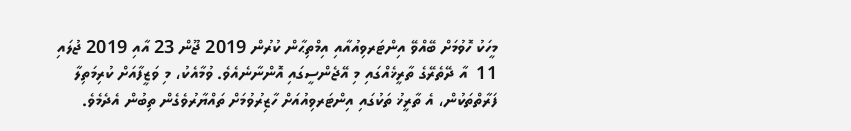މީހަކު ހޮވުމަށް ބޭއްވޭ އިންޓަރވިއުއާއި އިމްތިޙާން ކުރުން 2019 ޖޫން 23 އާއި 2019 ޖުލައި 11  އާ ދޭތެރޭގެ ތާރީޚެއްގައި މި އޭޖެންސީގައި އޮންނާނެއެވެ. ވުމާއެކު، މި ވަޒީފާއަށް ކުރިމަތިލާ ފަރާތްތަކުން، އެ ތާރީޚު ތަކުގައި އިންޓަރވިއުއަށް ހާޒިރުވުމަށް ތައްޔާރުވެގެން ތިބުން އެދެމެވެ.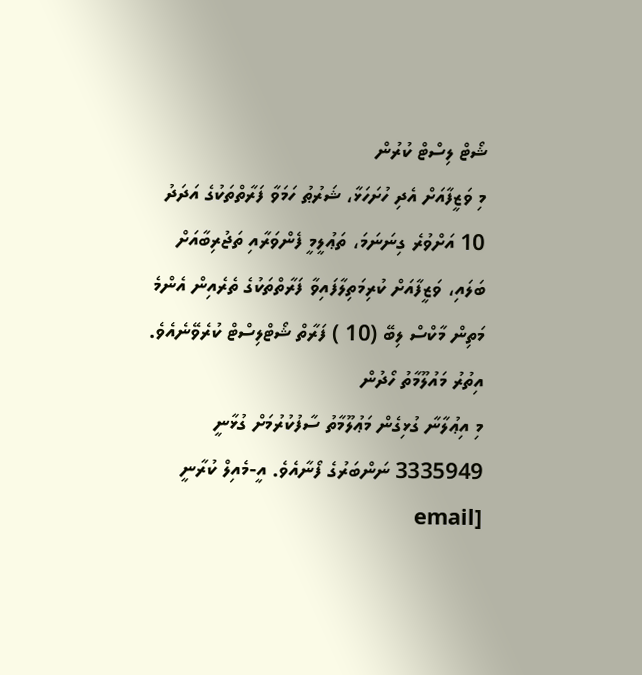ޝޯޓް ލިސްޓް ކުރުން
މި ވަޒީފާއަށް އެދި ހުށަހަޅާ، ޝަރުޠު ހަމަވާ ފަރާތްތަކުގެ އަދަދު 10 އަށްވުރެ ގިނަނަމަ، ތަޢުލީމީ ފެންވަރާއި ތަޖުރިބާއަށް ބަލައި، ވަޒީފާއަށް ކުރިމަތިލާފައިވާ ފަރާތްތަކުގެ ތެރެއިން އެންމެ މަތިން މާކްސް ލިބޭ (10 ) ފަރާތް ޝޯޓްލިސްޓް ކުރެވޭނެއެވެ.
އިތުރު މައުލޫމާތު ހޯދުން
މި އިޢުލާނާ ގުޅިގެން މަޢުލޫމާތު ސާފުކުރުމަށް ގުޅާނީ 3335949 ނަންބަރުގެ ފޯނާއެވެ. އީ-މެއިލް ކުރާނީ [email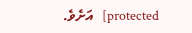protected]   އަށެވެ.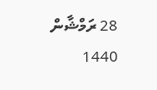28 ރަމްޝާން    1440